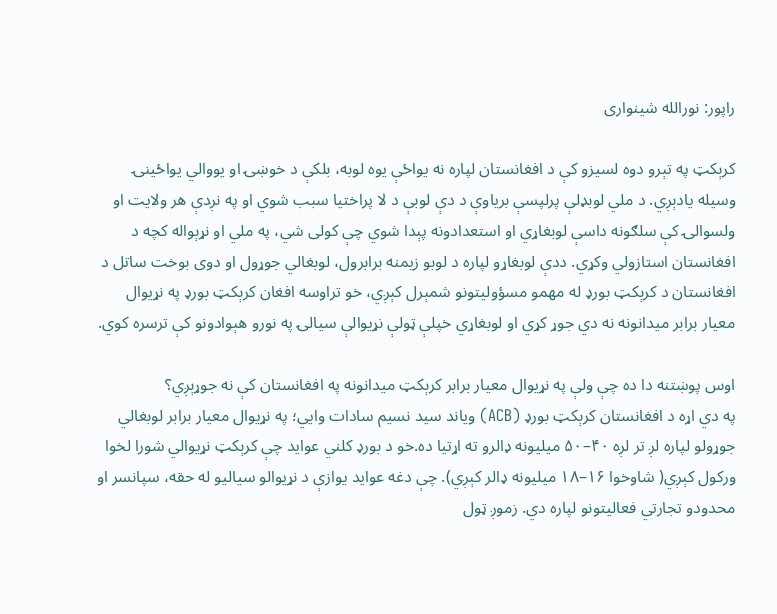راپور: نورالله شينواری

کرېکټ په تېرو دوه لسيزو کې د افغانستان لپاره نه یواځې یوه لوبه، بلکې د خوښۍ او یووالي یواځينۍ وسیله یادېږي. د ملي لوبډلې پرلپسې برياوې د دې لوبې د لا پراختيا سبب شوي او په نږدې هر ولايت او ولسوالۍ کې سلګونه داسې لوبغاړي او استعدادونه پېدا شوي چې کولی شي، په ملي او نړېواله کچه د افغانستان استازولي وکړي. ددې لوبغاړو لپاره د لوبو زیمنه برابرول، لوبغالي جوړول او دوی بوخت ساتل د افغانستان د کرېکټ بورډ له مهمو مسؤوليتونو شمېرل کېږي، خو تراوسه افغان کرېکټ بورډ په نړيوال معيار برابر میدانونه نه دي جوړ کړي او لوبغاړي خپلې ټولې نړيوالې سيالۍ په نورو هېوادونو کې ترسره کوي.

اوس پوښتنه دا ده چې ولې په نړيوال معيار برابر کرېکټ ميدانونه په افغانستان کې نه جوړېږي؟
په دي اړه د افغانستان کرېکټ بورډ (ACB) وياند سيد نسيم سادات وايي؛ په نړيوال معيار برابر لوبغالي جوړولو لپاره لږ تر لږه ۴۰–۵۰ ميليونه ډالرو ته اړتيا ده.خو د بورډ کلني عواید چې کرېکټ نړيوالي شورا لخوا ورکول کېږي( شاوخوا ۱۶–۱۸ میلیونه ډالر کېږي). چې دغه عوايد يوازې د نړيوالو سياليو له حقه، سپانسر او محدودو تجارتي فعاليتونو لپاره دي. زموږ ټول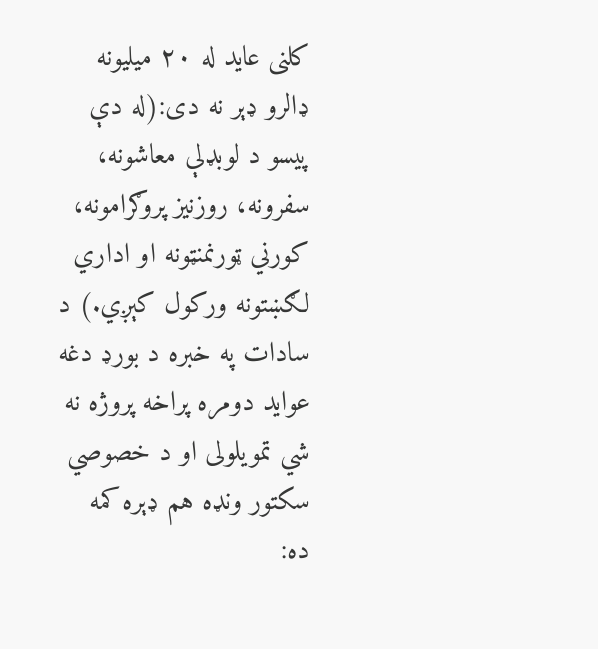کلنی عاید له ۲۰ میلیونه ډالرو ډېر نه دی:(له دې پیسو د لوبډلې معاشونه، سفرونه، روزنیز پروګرامونه، کورني ټورنمنټونه او اداري لګښتونه ورکول کېږي.) د سادات په خبره د بورډ دغه عواید دومره پراخه پروژه نه شي تمويلولی او د خصوصي سکتور ونډه هم ډېره کمه ده: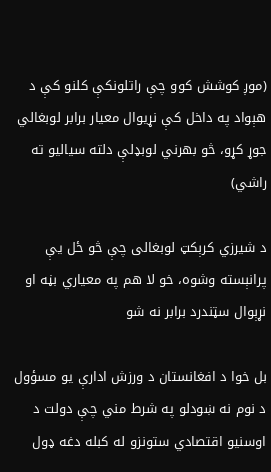(موږ کوشش کوو چې راتلونکې کلنو کې د هېواد په داخل کې نړيوال معيار برابر لوبغالي جوړ کړو، څو بهرني لوبډلې دلته سياليو ته راشي)

د شیرزي کرېکټ لوبغالی چې څو ځل یې پرانېسته وشوه، خو لا هم په معیاري بڼه او نړېوال سټندرد برابر نه شو

بل خوا د افغانستان د ورزش ادارې یو مسؤول د نوم نه ښودلو په شرط مني چې دولت د اوسنیو اقتصادي ستونزو له کبله دغه ډول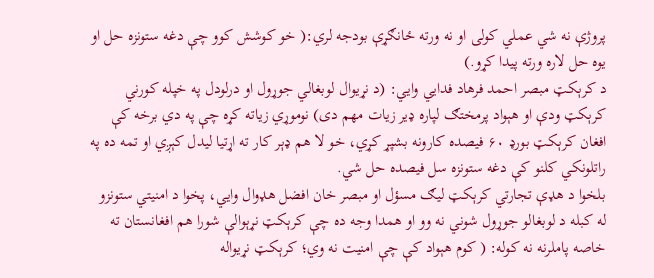پروژې نه شي عملي کولی او نه ورته ځانګړې بودجه لري:( خو کوشش کوو چې دغه ستونزه حل او یوه حل لاره ورته پيدا کړو.)
د کرېکټ مبصر احمد فرهاد فدایي وايي: (د نړیوال لوبغالي جوړول او درلودل په خپله کورني کرېکټ ودې او هېواد پرمختګ لپاره ډير زيات مهم دی) نوموړي زیاته کړه چې په دي برخه کې افغان کرېکټ بورډ ۶۰ فيصده کارونه بشپړ کړي، خو لا هم ډېر کار ته اړتیا لیدل کېږي او تمه ده په راتلونکي کلنو کې دغه ستونزه سل فيصده حل شي.
بلخوا د هډې تجارتي کرېکټ ليګ مسؤل او مبصر خان افضل هډوال وايي، پخوا د امنيتي ستونزو له کبله د لوبغالو جوړول شوني نه وو او همدا وجه ده چې کرېکټ نړېوالې شورا هم افغانستان ته خاصه پاملرنه نه کوله: ( کوم هېواد کې چې امنيت نه وي؛ کرېکټ نړیواله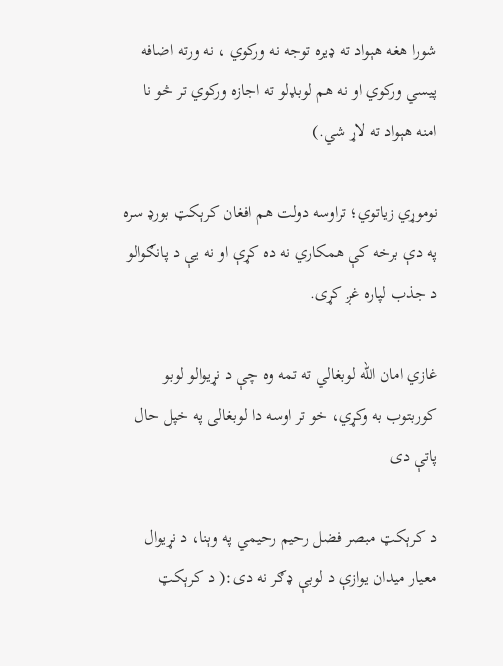شورا هغه هېواد ته ډيره توجه نه ورکوي ، نه ورته اضافه پيسي ورکوي او نه هم لوبډلو ته اجازه ورکوي تر څو نا امنه هېواد ته لاړ شي.)

نوموړي زياتوي؛ تراوسه دولت هم افغان کرېکټ بورډ سره په دې برخه کې همکاري نه ده کړې او نه يې د پانګوالو د جذب لپاره غږ کړی.

غازي امان الله لوبغالي ته تمه وه چې د نړیوالو لوبو کوربتوب به وکړي، خو تر اوسه دا لوبغالی په خپل حال پاتې دی

د کرېکټ مبصر فضل رحيم رحيمي په وېنا، د نړيوال معيار ميدان يوازې د لوبې ډګر نه دی:( د کرېکټ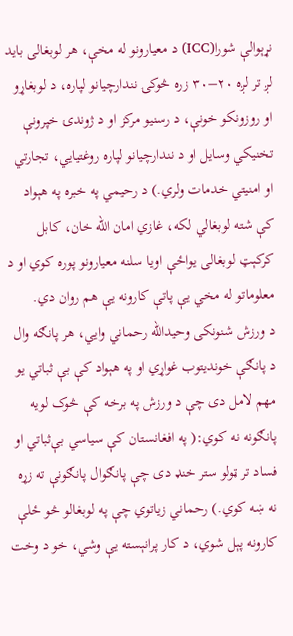نړېوالې شورا(ICC) د معيارونو له مخې، هر لوبغالی بايد لږ تر لږه ۲۰–۳۰ زره څوکۍ نندارچيانو لپاره، د لوبغاړو او روزونکو خونې، د رسنيو مرکز او د ژوندۍ خپرونې تخنيکي وسايل او د نندارچيانو لپاره روغتيايي، تجارتي او امنيتي خدمات ولري.) د رحيمي په خبره په هېواد کې شته لوبغالي لکه، غازي امان الله خان، کابل کرکېټ لوبغالی یواځې اویا سلنه معيارونو پوره کوي او د معلوماتو له مخي يې پاتې کارونه يې هم روان دي.
د ورزش شنونکی وحيدالله رحماني وايي، هر پانګه وال د پانګې خونديتوب غواړي او په هېواد کې بې ثباتي یو مهم لامل دی چې د ورزش په برخه کې څوک لویه پانګونه نه کوي:( په افغانستان کې سياسي بې‌ثباتي او فساد تر ټولو ستر خنډ دی چې پانګوال پانګونې ته زړه نه ښه کوي.) رحماني زیاتوي چې په لوبغالو څو ځلې کارونه پېل شوي، د کار پرانېسته يې وشي، خو د وخت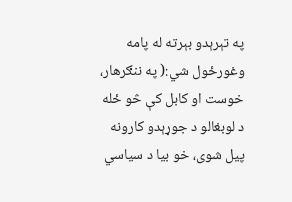په تېرېدو بېرته له پامه وغورځول شي:( په ننګرهار، خوست او کابل کې څو ځله د لوبغالو د جوړېدو کارونه پیل شوی، خو بیا د سیاسي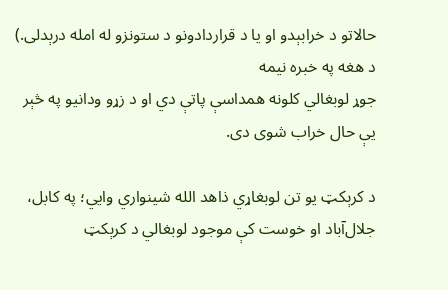حالاتو د خرابېدو او یا د قراردادونو د ستونزو له امله درېدلی.) د هغه په خبره نیمه
جوړ لوبغالي کلونه همداسې پاتې دي او د زړو ودانیو په څېر یې حال خراب شوی دی.

د کرېکټ يو تن لوبغاړي ذاهد الله شينواري وايي؛ په کابل، جلال‌آباد او خوست کې موجود لوبغالي د کرېکټ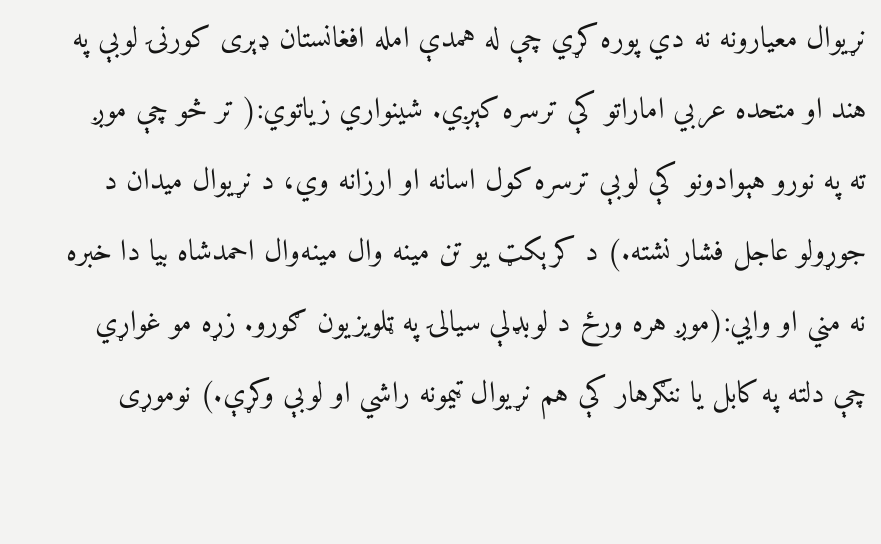نړیوال معیارونه نه دي پوره کړي چې له همدې امله افغانستان ډېری کورنۍ لوبې په هند او متحده عربي اماراتو کې ترسره کېږي. شينواري زياتوي:( تر څو چې موږ ته په نورو هېوادونو کې لوبې ترسره کول اسانه او ارزانه وي، د نړيوال ميدان د جوړولو عاجل فشار نشته.) د کرېکټ یو تن مینه وال مينه‌وال احمدشاه بیا دا خبره نه مني او وايي:(موږ هره ورځ د لوبډلې سيالۍ په ټلويزيون ګورو. زړه مو غواړي چې دلته په کابل يا ننګرهار کې هم نړيوال ټيمونه راشي او لوبې وکړې.) نوموړی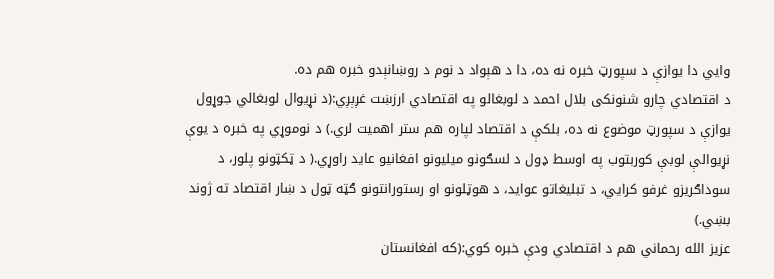وايي دا يوازې د سپورټ خبره نه ده، دا د هېواد د نوم د روښانېدو خبره هم ده.
د اقتصادي چارو شنونکی بلال احمد د لوبغالو په اقتصادي ارزښت غږېږي:(د نړیوال لوبغالي جوړول یوازې د سپورټ موضوع نه ده، بلکې د اقتصاد لپاره هم ستر اهمیت لري.) د نوموړي په خبره د یوې نړیوالې لوبې کوربتوب په اوسط ډول د لسګونو میلیونو افغانیو عاید راوړي.( د ټکټونو پلور، د سوداګریزو غرفو کرايي، د تبلیغاتو عواید، د هوټلونو او رستورانتونو ګټه ټول د ښار اقتصاد ته ژوند بښي.)
عزيز الله رحماني هم د اقتصادي ودې خبره کوي:(که افغانستان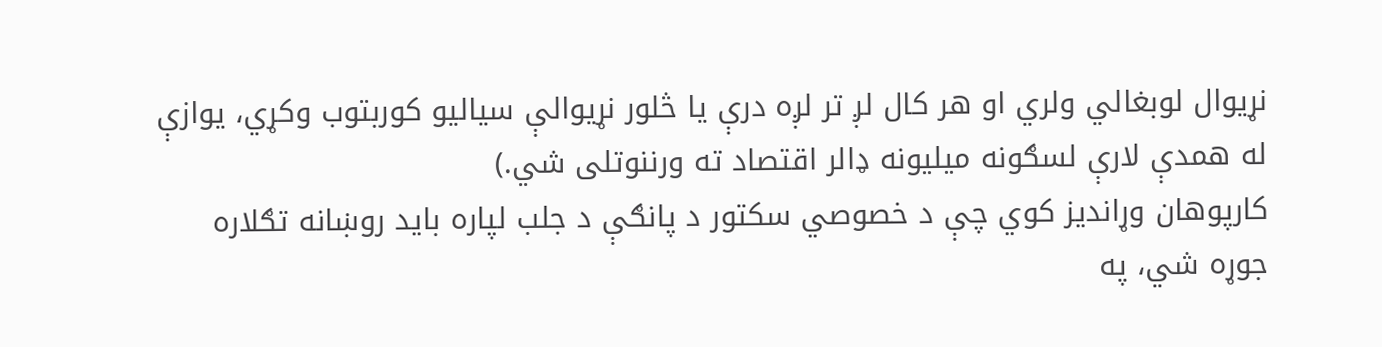نړیوال لوبغالي ولري او هر کال لږ تر لږه درې یا څلور نړیوالې سیاليو کوربتوب وکړي، یوازې له همدې لارې لسګونه میلیونه ډالر اقتصاد ته ورننوتلی شي.)
کارپوهان وړاندیز کوي چې د خصوصي سکتور د پانګې د جلب لپاره بايد روښانه تګلاره جوړه شي، په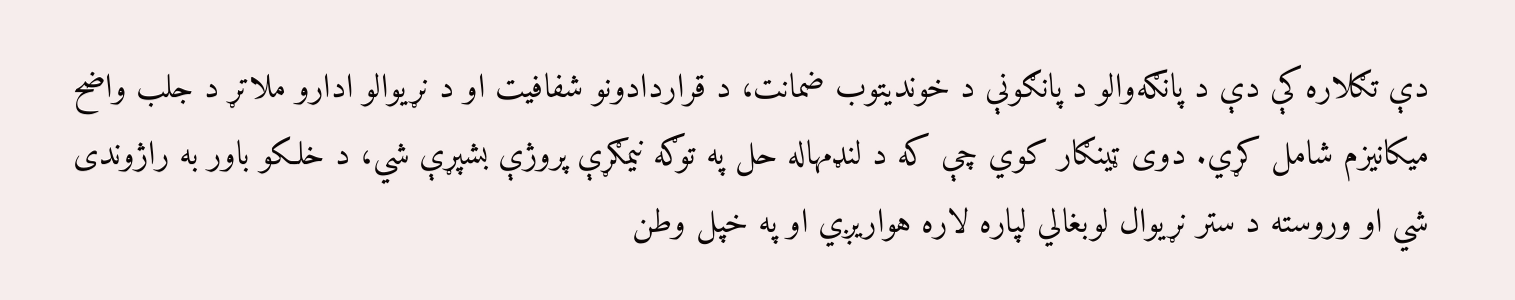دې تګلاره کې دې د پانګه‌والو د پانګونې د خونديتوب ضمانت، د قراردادونو شفافیت او د نړیوالو ادارو ملاتړ د جلب واضح میکانیزم شامل کړي. دوی ټینګار کوي چې که د لنډمهاله حل په توګه نیمګړې پروژې بشپړې شي، د خلکو باور به راژوندی شي او وروسته د ستر نړیوال لوبغالي لپاره لاره هواریږي او په خپل وطن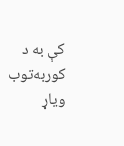کې به د کوربه‌توب ویاړ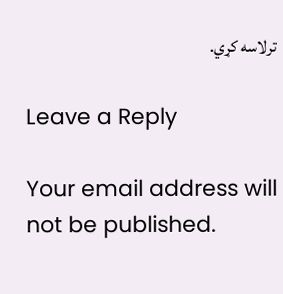ترلاسه کړي.

Leave a Reply

Your email address will not be published.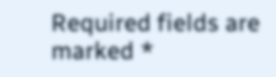Required fields are marked *